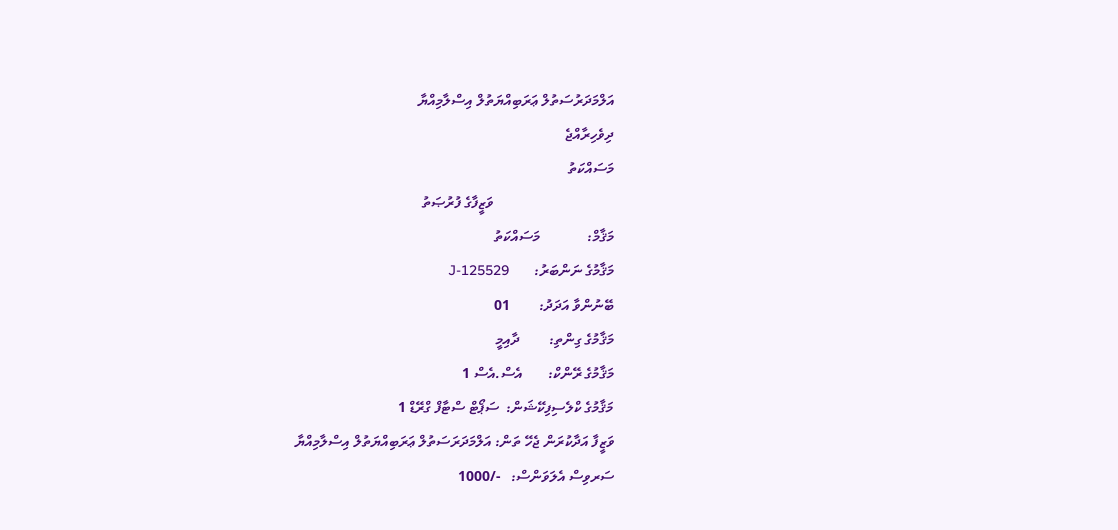އަލްމަދަރުސަތުލް ޢަރަބިއްޔަތުލް އިސްލާމިއްޔާ
ދިވެހިރާއްޖެ
މަސައްކަތު
                                 ވަޒީފާގެ ފުރުޞަތު
މަޤާމް:             މަސައްކަތު
މަޤާމުގެ ނަންބަރު:       J-125529
ބޭނުންވާ އަދަދު:        01
މަޤާމުގެ ގިންތި:        ދާއިމީ
މަޤާމުގެ ރޭންކް:       އެސް.އެސް 1
މަޤާމުގެ ކްލެސިފިކޭޝަން:  ސަޕޯޓް ސްޓާފް ގްރޭޑް 1
ވަޒީފާ އަދާކުރަން ޖެހޭ ތަން: އަލްމަދަރަސަތުލް ޢަރަބިއްޔަތުލް އިސްލާމިއްޔާ
ސަރވިސް އެލަވަންސް:   -/1000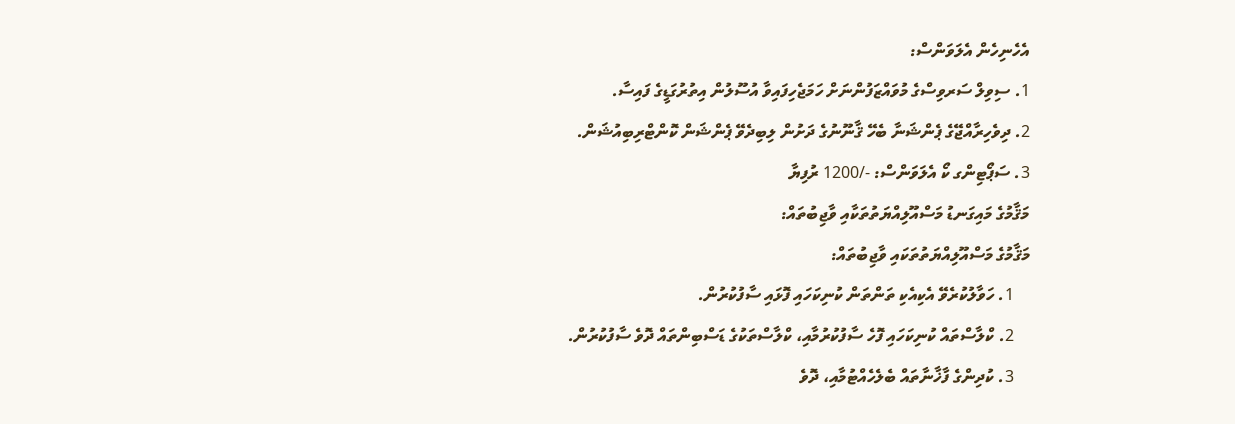އެހެނިހެން އެލަވަންސް:
1. ސިވިލް ސަރވިސްގެ މުވައްޒަފުންނަށް ހަމަޖެހިފައިވާ އުސޫލުން އިތުރުގަޑީގެ ފައިސާ.
2. ދިވެހިރާއްޖޭގެ ޕެންޝަނާ ބެހޭ ޤާނޫނުގެ ދަށުން ލިބިދެވޭ ޕެންޝަން ކޮންޓްރިބިއުޝަން.
3. ސަޕޯޓިންގ ކޯ އެލަވަންސް: -/1200 ރުފިޔާ
މަޤާމުގެ މައިގަނޑު މަސްއޫލިއްޔަތުތަކާއި ވާޖިބުތައް:
މަޤާމުގެ މަސްއޫލިއްޔަތުތަކައި ވާޖިބުތައް:
    1. ހަވާލުކުރެވޭ އެކިއެކި ތަންތަން ކުނިކަހައި ފޮޅައި ސާފުކުރުން.
    2. ކްލާސްތައް ކުނިކަހައި ފޮހެ ސާފުކުރުމާއި، ކްލާސްތަކުގެ ޑަސްބިންތައް ދޮވެ ސާފުކުރުން.
    3. ކުދިންގެ ފާޚާނާތައް ބެލެހެއްޓުމާއި، ދޮވެ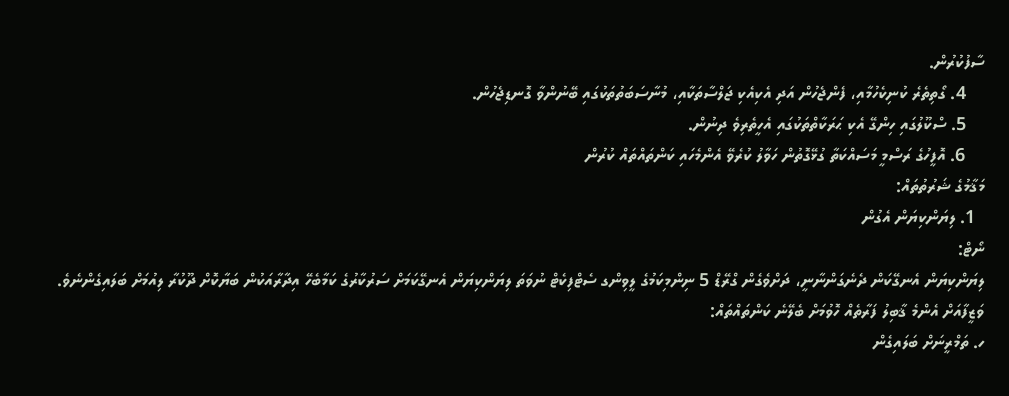ސާފުކުރުން.
    4. ގޯތިތެރެ ކުނިކެހުމާއި، ފެންޖެހުން އަދި އެކިއެކި ޖަލްސާތަކާއި، މުނާސަބަތުތަކުގައި ބޭނުންވާ ގޮނޑިޖެހުން.
    5. ސްކޫލުގައި ހިންގޭ އެކި ޙަރަކާތްތަކުގައި އެހީތެރިވެ ދިނުން.
    6. އޮފީހުގެ ރަސްމީ މަސައްކަތާ ގުޅޭގޮތުން ހަވާލު ކުރެވޭ އެންމެހައި ކަންތައްތައް ކުރުން
މަޤާމުގެ ޝަރުތުތައް:
  1. ލިޔަންކިޔަން އެގުން
ނޯޓް:
ލިޔަންކިޔަން އެނގޭކަން ދެނެގަންނާނީ، ދަށްވެގެން ގްރޭޑް 5 ނިންމިކަމުގެ ލީވިންގ ސެޓްފިކެޓް ނުވަތަ ލިޔަންކިޔަން އެނގޭކަމަށް ސަރުކާރުގެ ކަމާބެހޭ އިދާރާއަކުން ބަޔާކޮށް ދޫކުރާ ލިއުމަށް ބަލައިގެންނެވެ.
ވަޒީފާއަށް އެންމެ ޤާބިލު ފަރާތެއް ހޮވުމަށް ބެލޭނެ ކަންތައްތައް:
ހ. ތަމްރީނަށް ބަލައިގެން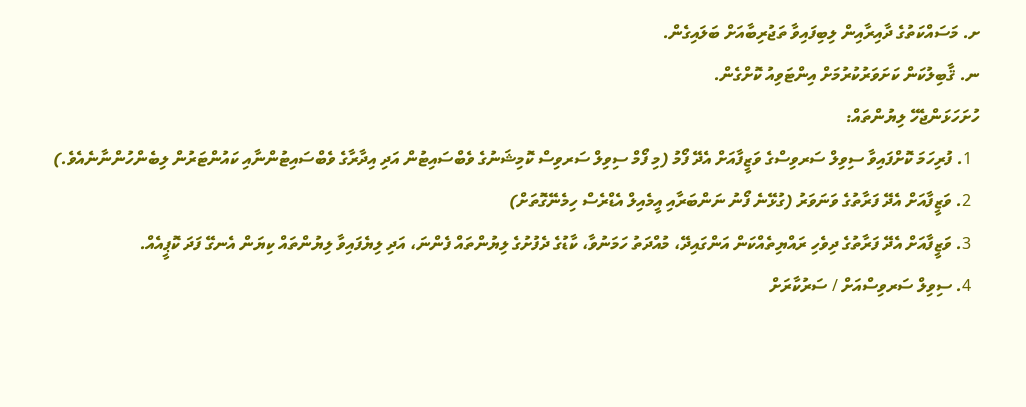ށ. މަސައްކަތުގެ ދާއިރާއިން ލިބިފައިވާ ތަޖުރިބާއަށް ބަލައިގެން.
ނ. ޤާބިލުކަން ކަށަވަރުކުރުމަށް އިންޓަވިއު ކޮށްގެން.
ހުށަހަޅަންޖެހޭ ލިޔުންތައް:
  1. ފުރިހަމަ ކޮށްފައިވާ ސިވިލް ސަރވިސްގެ ވަޒީފާއަށް އެދޭ ފޯމު (މި ފޯމް ސިވިލް ސަރވިސް ކޮމިޝަނުގެ ވެބްސައިޓުން އަދި އިދާރާގެ ވެބްސައިޓުންނާއި ކައުންޓަރުން ލިބެންހުންނާނެއެވެ.)
  2. ވަޒީފާއަށް އެދޭ ފަރާތުގެ ވަނަވަރު (ގުޅޭނެ ފޯނު ނަންބަރާއި އީމެއިލް އެޑްރެސް ހިމެނޭގޮތަށް)
  3. ވަޒީފާއަށް އެދޭ ފަރާތުގެ ދިވެހި ރައްޔިތެއްކަން އަންގައިދޭ، މުއްދަތު ހަމަނުވާ، ކާޑުގެ ދެފުށުގެ ލިޔުންތައް ފެންނަ، އަދި ލިޔެފައިވާ ލިޔުންތައް ކިޔަން އެނގޭ ފަދަ ކޮޕީއެއް.
  4. ސިވިލް ސަރވިސްއަށް / ސަރުކާރަށް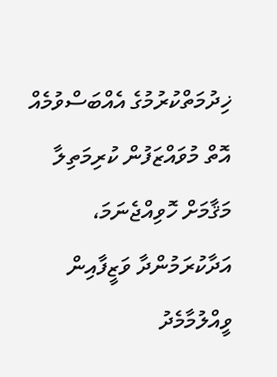ޚިދުމަތްކުރުމުގެ އެއްބަސްވުމެއް އޮތް މުވައްޒަފުން ކުރިމަތިލާ މަޤާމަށް ހޮވިއްޖެނަމަ، އަދާކުރަމުންދާ ވަޒީފާއިން ވީއްލުމާމެދު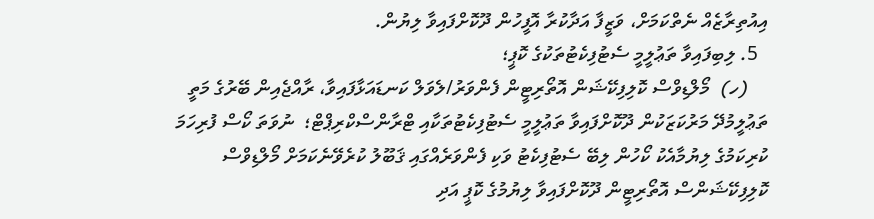އިއުތިރާޒެއް ނެތްކަމަށް، ވަޒީފާ އަދާކުރާ އޮފީހުން ދޫކޮށްފައިވާ ލިޔުން.
  5. ލިބިފައިވާ ތަޢުލީމީ ސެޓުފިކެޓުތަކުގެ ކޮޕީ؛
    (ހ)  މޯލްޑިވްސް ކޮލިފިކޭޝަން އޮތޯރިޓީން ފެންވަރު/ލެވަލް ކަނޑައަޅާފައިވާ، ރާއްޖެއިން ބޭރުގެ މަތީ ތަޢުލީމުދޭ މަރުކަޒަކުން ދޫކޮށްފައިވާ ތަޢުލީމީ ސެޓުފިކެޓުތަކާއި ޓްރާންސްކްރިޕްޓް؛  ނުވަތަ ކޯސް ފުރިހަމަ ކުރިކަމުގެ ލިޔުމާއެކު ކޯހުން ލިބޭ ސެޓުފިކެޓު ވަކި ފެންވަރެއްގައި ޤަބޫލު ކުރެވޭނެކަމަށް މޯލްޑިވްސް ކޮލިފިކޭޝަންސް އޮތޯރިޓީން ދޫކޮށްފައިވާ ލިޔުމުގެ ކޮޕީ އަދި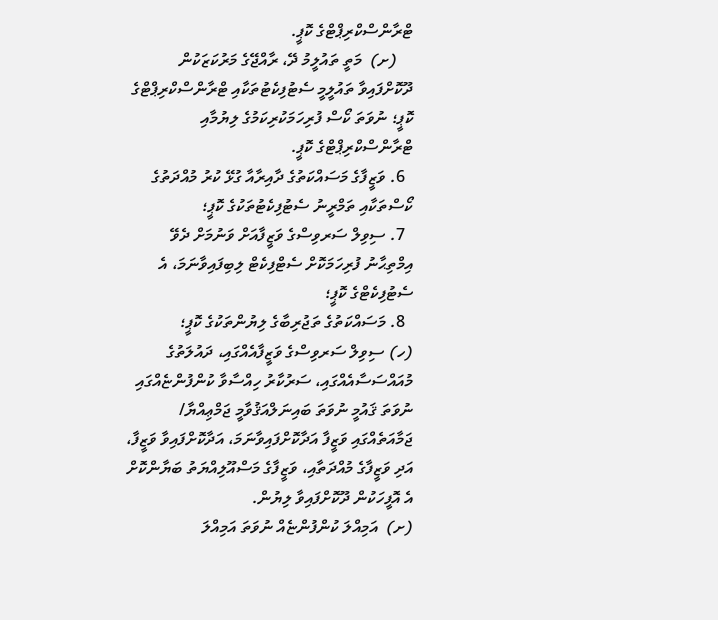ޓްރާންސްކްރިޕްޓްގެ ކޮޕީ.
    (ށ)  މަތީ ތައުލީމު ދޭ، ރާއްޖޭގެ މަރުކަޒަކުން ދޫކޮށްފައިވާ ތައުލީމީ ސެޓުފިކެޓުތަކާއި ޓްރާންސްކްރިޕްޓްގެ ކޮޕީ؛ ނުވަތަ ކޯސް ފުރިހަމަކުރިކަމުގެ ލިޔުމާއި ޓްރާންސްކްރިޕްޓްގެ ކޮޕީ.
  6. ވަޒީފާގެ މަސައްކަތުގެ ދާއިރާއާ ގުޅޭ ކުރު މުއްދަތުގެ ކޯސްތަކާއި ތަމްރީނު ސެޓުފިކެޓުތަކުގެ ކޮޕީ؛
  7. ސިވިލް ސަރވިސްގެ ވަޒީފާއަށް ވަނުމަށް ދެވޭ އިމްތިޙާނު ފުރިހަމަކޮށް ސެޓްފިކެޓް ލިބިފައިވާނަމަ، އެ ސެޓުފިކެޓްގެ ކޮޕީ؛
  8. މަސައްކަތުގެ ތަޖުރިބާގެ ލިޔުންތަކުގެ ކޮޕީ؛
(ހ) ސިވިލް ސަރވިސްގެ ވަޒީފާއެއްގައި، ދައުލަތުގެ މުއައްސަސާއެއްގައި، ސަރުކާރު ހިއްސާވާ ކުންފުންޏެއްގައި ނުވަތަ ޤައުމީ ނުވަތަ ބައިނަލްއަޤުވާމީ ޖަމްޢިއްޔާ/ ޖަމާއަތެއްގައި ވަޒީފާ އަދާކޮށްފައިވާނަމަ، އަދާކޮށްފައިވާ ވަޒީފާ، އަދި ވަޒީފާގެ މުއްދަތާއި، ވަޒީފާގެ މަސްއޫލިއްޔަތު ބަޔާންކޮށް އެ އޮފީހަކުން ދޫކޮށްފައިވާ ލިޔުން.
(ށ)  އަމިއްލަ ކުންފުންޏެއް ނުވަތަ އަމިއްލަ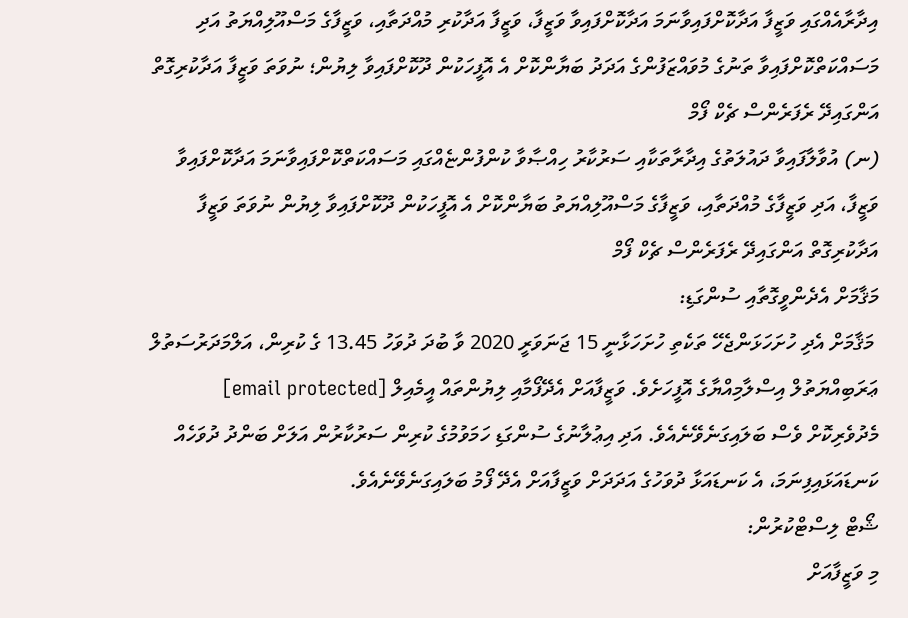އިދާރާއެއްގައި ވަޒީފާ އަދާކޮށްފައިވާނަމަ އަދާކޮށްފައިވާ ވަޒީފާ، ވަޒީފާ އަދާކުރި މުއްދަތާއި، ވަޒީފާގެ މަސްއޫލިއްޔަތު އަދި މަސައްކަތްކޮށްފައިވާ ތަނުގެ މުވައްޒަފުންގެ އަދަދު ބަޔާންކޮށް އެ އޮފީހަކުން ދޫކޮށްފައިވާ ލިޔުން؛ ނުވަތަ ވަޒީފާ އަދާކުރިގޮތް އަންގައިދޭ ރެފަރެންސް ޗެކް ފޯމް
(ނ) އުވާލާފައިވާ ދައުލަތުގެ އިދާރާތަކާއި ސަރުކާރު ހިއްޞާވާ ކުންފުންޏެއްގައި މަސައްކަތްކޮށްފައިވާނަމަ އަދާކޮށްފައިވާ ވަޒީފާ، އަދި ވަޒީފާގެ މުއްދަތާއި، ވަޒީފާގެ މަސްއޫލިއްޔަތު ބަޔާންކޮށް އެ އޮފީހަކުން ދޫކޮށްފައިވާ ލިޔުން ނުވަތަ ވަޒީފާ އަދާކުރިގޮތް އަންގައިދޭ ރެފަރެންސް ޗެކް ފޯމް
މަޤާމަށް އެދެންވީގޮތާއި ސުންގަޑި:
 މަޤާމަށް އެދި ހުށަހަޅަންޖެހޭ ތަކެތި ހުށަހަޅާނީ 15 ޖަނަވަރީ 2020 ވާ ބުދަ ދުވަހު 13.45 ގެ ކުރިން، އަލްމަދަރުސަތުލް ޢަރަބިއްޔަތުލް އިސްލާމިއްޔާގެ އޮފީހަށެވެ. ވަޒީފާއަށް އެދޭފޯމާއި ލިޔުންތައް އީމެއިލް [email protected] މެދުވެރިކޮށް ވެސް ބަލައިގަނެވޭނެއެވެ. އަދި އިޢުލާނުގެ ސުންގަޑި ހަމަވުމުގެ ކުރިން ސަރުކާރުން އަލަށް ބަންދު ދުވަހެއް ކަނޑައަޅައިފިނަމަ، އެ ކަނޑައަޅާ ދުވަހުގެ އަދަދަށް ވަޒީފާއަށް އެދޭ ފޯމު ބަލައިގަނެވޭނެއެވެ.
ޝޯޓް ލިސްޓްކުރުން:
މި ވަޒީފާއަށް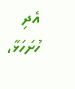އެދި ހުށަހަޅާ،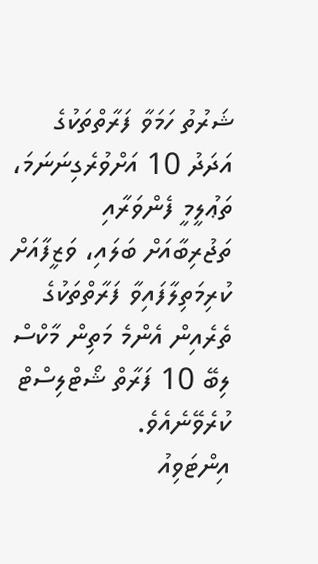ޝަރުތު ހަމަވާ ފަރާތްތަކުގެ އަދަދު 10 އަށްވުރެގިނަނަމަ، ތަޢުލީމީ ފެންވަރާއި ތަޖުރިބާއަށް ބަލައި، ވަޒީފާއަށް ކުރިމަތިލާފައިވާ ފަރާތްތަކުގެ ތެރެއިން އެންމެ މަތިން މާކްސް ލިބޭ 10 ފަރާތް ޝޯޓްލިސްޓް ކުރެވޭނެއެވެ.
އިންޓަވިއު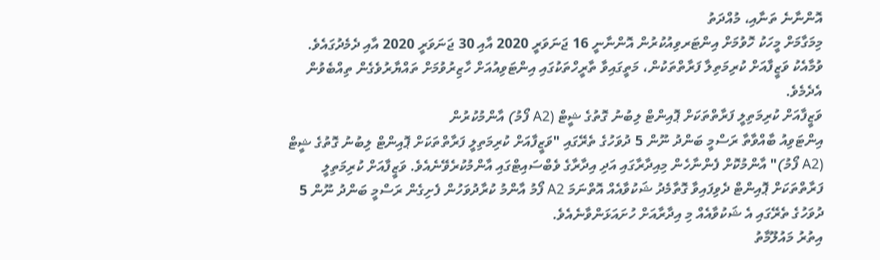އޮންނާނެ ތަނާއި، މުއްދަތު
މިމަގާމަށް މީހަކު ހޮވުމަށް އިންޓަރވިއުކުރުން އޮންނާނީ 16 ޖަނަވަރީ 2020 އާއި 30 ޖަނަވަރީ 2020 އާއި ދެމެދުގައެވެ. ވުމާއެކު ވަޒީފާއަށް ކުރިމަތިލާ ފަރާތްތަކުން، މަތީގައިވާ ތާރީހްތަކުގައި އިންޓަވިއުއަށް ހާޒިރުވުމަށް ތައްޔާރުވެގެން ތިއްބެވުން އެދެމެވެ.
ވަޒީފާއަށް ކުރިމަތިލީ ފަރާތްތަކަށް ޕޮއިންޓް ލިބުނު ގޮތުގެ ޝީޓް (A2 ފޯމު) އާންމުކުރުން
އިންޓަވިއު ބާއްވާތާ ރަސްމީ ބަންދު ނޫން 5 ދުވަހުގެ ތެރޭގައި "ވަޒީފާއަށް ކުރިމަތިލީ ފަރާތްތަކަށް ޕޮއިންޓް ލިބުނު ގޮތުގެ ޝީޓް (A2 ފޯމު)" އާންމުކޮށް ފެންނާހެން މިއިދާރާގައި އަދި އިދާރާގެ ވެބްސައިޓްގައި އާންމުކުރެވޭނެއެވެ. ވަޒީފާއަށް ކުރިމަތިލީ ފަރާތްތަކަށް ޕޮއިންޓް ދެވިފައިވާ ގޮތާމެދު ޝަކުވާއެއް އޮތްނަމަ A2 ފޯމު އާންމު ކުރާދުވަހުން ފެށިގެން ރަސްމީ ބަންދު ނޫން 5 ދުވަހުގެ ތެރޭގައި އެ ޝަކުވާއެއް މި އިދާރާއަށް ހުށައަޅަންވާނެއެވެ.
އިތުރު މައުލޫމާތު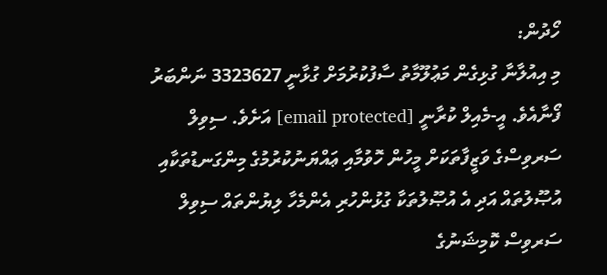ހޯދުން:
މި އިއުލާނާ ގުޅިގެން މަޢުލޫމާތު ސާފުކުރުމަށް ގުޅާނީ 3323627 ނަންބަރު ފޯނާއެވެ. އީ-މެއިލް ކުރާނީ [email protected] އަށެވެ. ސިވިލް ސަރވިސްގެ ވަޒީފާތަކަށް މީހުން ހޮވުމާއި ޢައްޔަނުކުރުމުގެ މިންގަނޑުތަކާއި އުޞޫލުތައް އަދި އެ އުޞޫލުތަކާ ގުޅުންހުރި އެންމެހާ ލިޔުންތައް ސިވިލް ސަރވިސް ކޮމިޝަނުގެ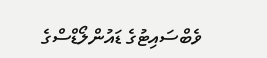ވެބްސައިޓުގެ ޑައުންލޯޑްސްގެ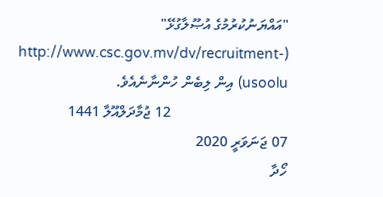"އައްޔަނުކުރުމުގެ އުޞޫލާގުޅޭ" (http://www.csc.gov.mv/dv/recruitment-usoolu) އިން ލިބެން ހުންނާނެއެވެ.
                                12 ޖުމާދަލްއޫލާ 1441
07 ޖަނަވަރީ 2020
ހޯދާ